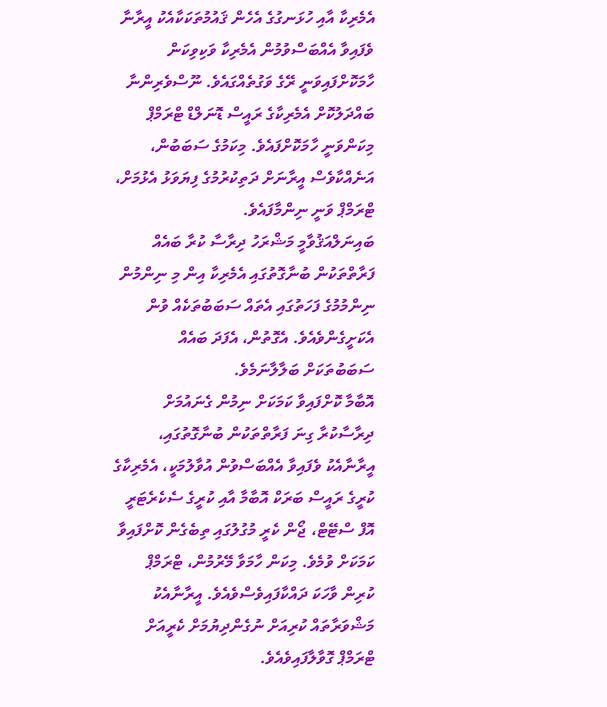އެމެރިކާ އާއި ހުޅަނގުގެ އެހެން ޤައުމުތަކަކާއެކު އީރާނާ ވެފައިވާ އެއްބަސްވުމުން އެމެރިކާ ވަކިވިކަން ހާމަކޮށްފައިވަނީ ރޭގެ ވަގުތެއްގައެވެ. ނޫސްވެރިންނާ ބައްދަލުކޮށް އެމެރިކާގެ ރައީސް ޑޮނަލްޑް ޓްރަމްޕް މިކަންވަނީ ހާމަކޮށްފައެވެ. މިކަމުގެ ސަބަބުން، އަނެއްކާވެސް އީރާނަށް ދަތިކުރުމުގެ ފިޔަވަޅު އެޅުމަށް، ޓްރަމްޕް ވަނީ ނިންމާފައެވެ.
ބައިނަލްއަޤުވާމީ މަޝްރަހު ދިރާސާ ކުރާ ބައެއް ފަރާތްތަކުން ބުނާގޮތުގައި އެމެރިކާ އިން މި ނިންމުން ނިންމުމުގެ ފަހަތުގައި އެތައް ސަބަބުތަކެއް ވުން އެކަށީގެންވެއެވެ. އެގޮތުން، އެފަދަ ބައެއް ސަބަބުތަކަށް ބަލާލާނަމެވެ.
އޮބާމާ ކޮށްފައިވާ ކަމަކަށް ނިމުން ގެނައުމަށް
ދިރާސާކުރާ ގިނަ ފަރާތްތަކުން ބުނާގޮތުގައި، އީރާނާއެކު ވެފައިވާ އެއްބަސްވުން އުވާލުމަކީ، އެމެރިކާގެ ކުރީގެ ރައީސް ބަރަކް އޮބާމާ އާއި ކުރީގެ ސެކެރެޓަރީ އޮފް ސްޓޭޓް، ޖޯން ކެރީ މުގުލުގައި ތިބެގެން ކޮށްފައިވާ ކަމަކަށް ވުމެވެ. މިކަން ހާމަވާ މޭރުމުން، ޓްރަމްޕް ކުރިން ވާހަކަ ދައްކާފައިވެސްވެއެވެ. އީރާނާއެކު މަޝްވަރާތައް ކުރިއަށް ނުގެންދިޔުމަށް ކެރީއަށް ޓްރަމްޕް ގޮވާލާފައިވެއެވެ.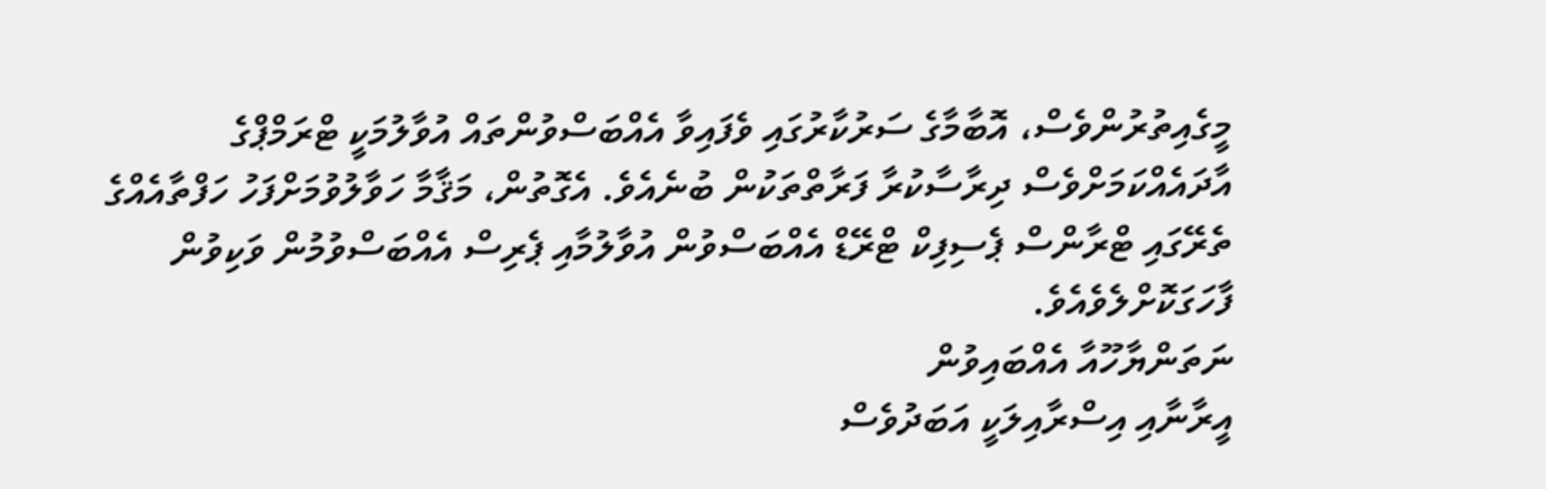މީގެއިތުރުންވެސް، އޮބާމާގެ ސަރުކާރުގައި ވެފައިވާ އެއްބަސްވުންތައް އުވާލުމަކީ ޓްރަމްޕްގެ އާދައެއްކަމަށްވެސް ދިރާސާކުރާ ފަރާތްތަކުން ބުނެއެވެ. އެގޮތުން، މަޤާމާ ހަވާލުވުމަށްފަހު ހަފްތާއެއްގެ ތެރޭގައި ޓްރާންސް ޕެސިފިކް ޓްރޭޑް އެއްބަސްވުން އުވާލުމާއި ޕެރިސް އެއްބަސްވުމުން ވަކިވުން ފާހަގަކޮށްލެވެއެވެ.
ނަތަންޔާހޫއާ އެއްބައިވުން
އީރާނާއި އިސްރާއިލަކީ އަބަދުވެސް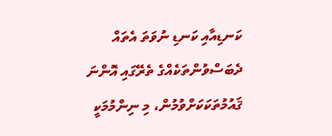ކަނޑިއާއި ކަނޑި ނުވަތަ އެތައް ދެބަސްވުންތަކެއްގެ ތެރޭގައި އޮންނަ ޤައުމުތަކަކަށްވުމުން، މި ނިންމުމަކީ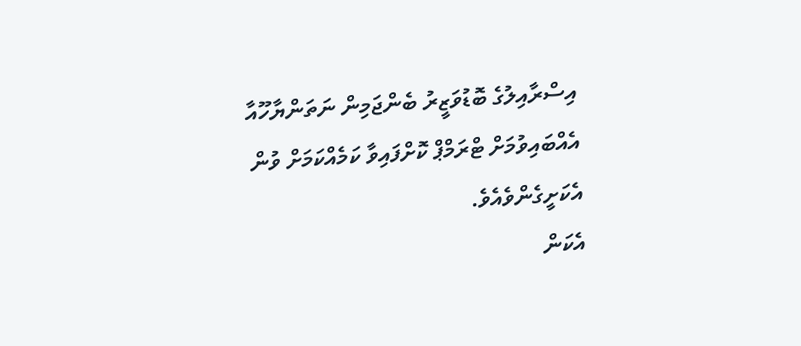އިސްރާއިލުގެ ބޮޑުވަޒީރު ބެންޖަމިން ނަތަންޔާހޫއާ އެއްބައިވުމަށް ޓްރަމްޕް ކޮށްފައިވާ ކަމެއްކަމަށް ވުން އެކަށީގެންވެއެވެ.
އެކަން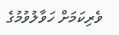ވެރިކަމަށް ހަވާލުވުމުގެ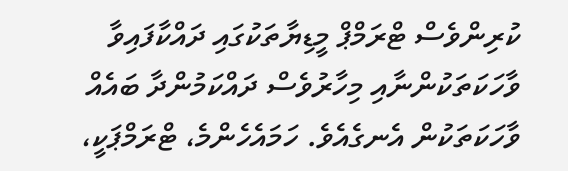ކުރިންވެސް ޓްރަމްޕް މީޑިޔާތަކުގައި ދައްކާފައިވާ ވާހަކަތަކުންނާއި މިހާރުވެސް ދައްކަމުންދާ ބައެއް ވާހަކަތަކުން އެނގެއެވެ. ހަމައެހެންމެ، ޓްރަމްޕަކީ،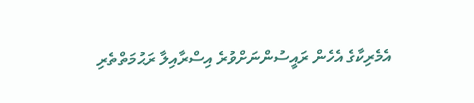އެމެރިކާގެ އެހެން ރައީސުންނަށްވުރެ އިސްރާއިލާ ރަޙުމަތްތެރި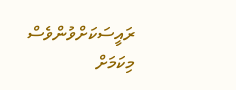ރައީސަކަށްވުންވެސް މިކަމަށް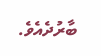ބާރުދެއެވެ.